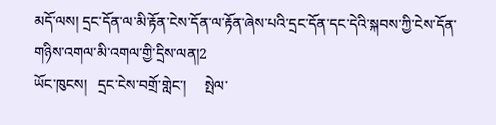མདོ་ལས། དྲང་དོན་ལ་མི་རྟོན་ངེས་དོན་ལ་རྟོན་ཞེས་པའི་དྲང་དོན་དང་དེའི་སྐབས་ཀྱི་ངེས་དོན་གཉིས་འགལ་མི་འགལ་གྱི་དྲིས་ལན།2
ཡོང་ཁུངས།   དྲང་ངེས་བགྲོ་གླེང་།     སྤེལ་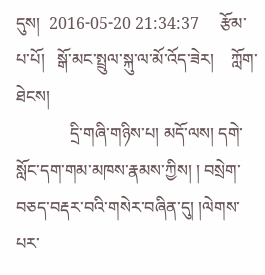དུས།  2016-05-20 21:34:37     རྩོམ་པ་པོ།   སྒོ་མང་སྤྲུལ་སྐུ་ལ་མོ་འོད་ཟེར།    ཀློག་ཐེངས།
             དྲི་གཞི་གཉིས་པ། མདོ་ལས། དགེ་སློང་དག་གམ་མཁས་རྣམས་ཀྱིས། ། བསྲེག་བཅད་བརྡར་བའི་གསེར་བཞིན་དུ། །ལེགས་པར་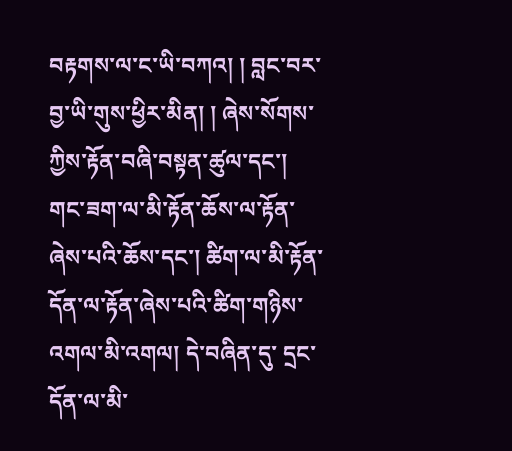བརྟགས་ལ་ང་ཡི་བཀའ། ། བླང་བར་བྱ་ཡི་གུས་ཕྱིར་མིན། ། ཞེས་སོགས་ཀྱིས་རྟོན་བཞི་བསྟན་ཚུལ་དང་། གང་ཟག་ལ་མི་རྟོན་ཆོས་ལ་རྟོན་ཞེས་པའི་ཆོས་དང་། ཚིག་ལ་མི་རྟོན་དོན་ལ་རྟོན་ཞེས་པའི་ཚིག་གཉིས་འགལ་མི་འགལ། དེ་བཞིན་དུ་ དྲང་དོན་ལ་མི་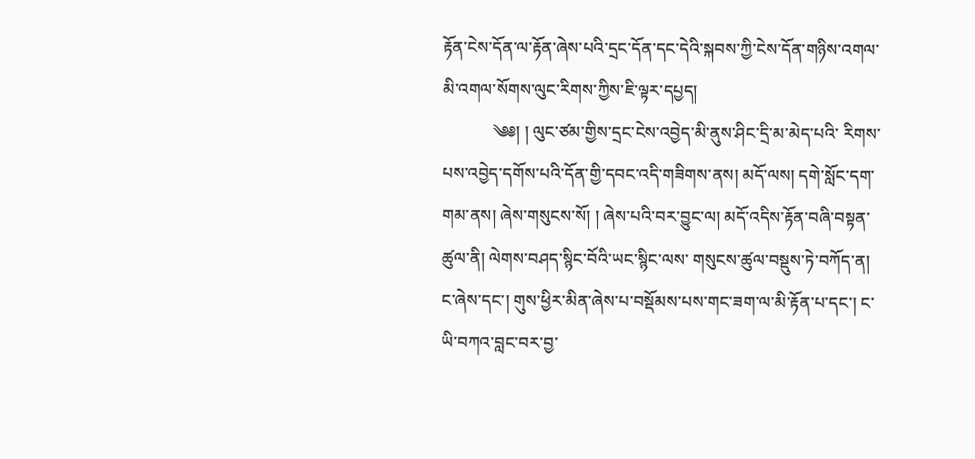རྟོན་ངེས་དོན་ལ་རྟོན་ཞེས་པའི་དྲང་དོན་དང་དེའི་སྐབས་ཀྱི་ངེས་དོན་གཉིས་འགལ་མི་འགལ་སོགས་ལུང་རིགས་ཀྱིས་ཇི་ལྟར་དཔྱད།
            ༄༅། ། ལུང་ཙམ་གྱིས་དྲང་ངེས་འབྱེད་མི་ནུས་ཤིང་དྲི་མ་མེད་པའི་ རིགས་པས་འབྱེད་དགོས་པའི་དོན་གྱི་དབང་འདི་གཟིགས་ནས། མདོ་ལས། དགེ་སློང་དག་གམ་ནས། ཞེས་གསུངས་སོ། ། ཞེས་པའི་བར་བྱུང་ལ། མདོ་འདིས་རྟོན་བཞི་བསྟན་ཚུལ་ནི། ལེགས་བཤད་སྙིང་བོའི་ཡང་སྙིང་ལས་ གསུངས་ཚུལ་བསྡུས་ཏེ་བཀོད་ན། ང་ཞེས་དང་། གུས་ཕྱིར་མིན་ཞེས་པ་བསྡོམས་པས་གང་ཟག་ལ་མི་རྟོན་པ་དང་། ང་ཡི་བཀའ་བླང་བར་བྱ་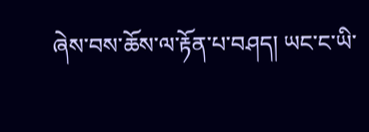ཞེས་བས་ཆོས་ལ་རྟོན་པ་བཤད། ཡང་ང་ཡི་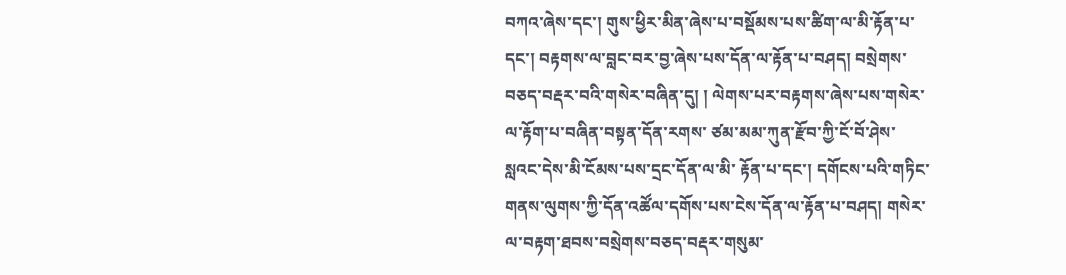བཀའ་ཞེས་དང་། གུས་ཕྱིར་མིན་ཞེས་པ་བསྡོམས་པས་ཚིག་ལ་མི་རྟོན་པ་དང་། བརྟགས་ལ་བླང་བར་བྱ་ཞེས་པས་དོན་ལ་རྟོན་པ་བཤད། བསྲེགས་བཅད་བརྡར་བའི་གསེར་བཞིན་དུ། ། ལེགས་པར་བརྟགས་ཞེས་པས་གསེར་ལ་རྟོག་པ་བཞིན་བསྟན་དོན་རགས་ ཙམ་མམ་ཀུན་རྫོབ་ཀྱི་ངོ་བོ་ཤེས་སླའང་དེས་མི་ངོམས་པས་དྲང་དོན་ལ་མི་ རྟོན་པ་དང་། དགོངས་པའི་གཏིང་གནས་ལུགས་ཀྱི་དོན་འཚོལ་དགོས་པས་ངེས་དོན་ལ་རྟོན་པ་བཤད། གསེར་ལ་བརྟག་ཐབས་བསྲེགས་བཅད་བརྡར་གསུམ་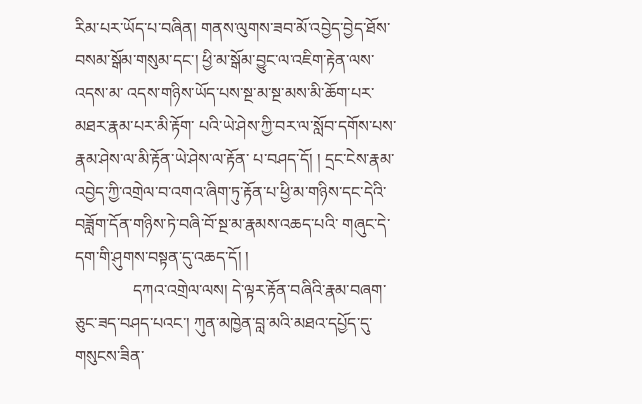རིམ་པར་ཡོད་པ་བཞིན། གནས་ལུགས་ཟབ་མོ་འབྱེད་བྱེད་ཐོས་ བསམ་སྒོམ་གསུམ་དང་། ཕྱི་མ་སྒོམ་བྱུང་ལ་འཇིག་རྟེན་ལས་འདས་མ་ འདས་གཉིས་ཡོད་པས་སྔ་མ་སྔ་མས་མི་ཆོག་པར་མཐར་རྣམ་པར་མི་རྟོག་ པའི་ཡེ་ཤེས་ཀྱི་བར་ལ་སློབ་དགོས་པས་རྣམ་ཤེས་ལ་མི་རྟོན་ཡེ་ཤེས་ལ་རྟོན་ པ་བཤད་དོ། ། དྲང་ངེས་རྣམ་འབྱེད་ཀྱི་འགྲེལ་བ་འགའ་ཞིག་ཏུ་རྟོན་པ་ཕྱི་མ་གཉིས་དང་དེའི་བཟློག་དོན་གཉིས་ཏེ་བཞི་བོ་སྔ་མ་རྣམས་འཆད་པའི་ གཞུང་དེ་དག་གི་ཤུགས་བསྟན་དུ་འཆད་དོ། །
              དཀའ་འགྲེལ་ལས། དེ་ལྟར་རྟོན་བཞིའི་རྣམ་བཞག་ཅུང་ཟད་བཤད་པའང་། ཀུན་མཁྱེན་བླ་མའི་མཐའ་དཔྱོད་དུ་གསུངས་ཟིན་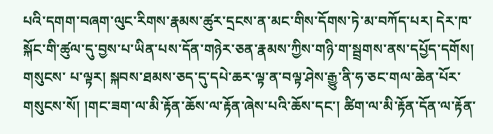པའི་དགག་བཞག་ལུང་རིགས་རྣམས་ཚུར་དྲངས་ན་མང་གིས་དོགས་ཏེ་མ་བཀོད་པར། དེར་ཁ་སྐོང་གི་ཚུལ་དུ་བྱས་པ་ཡིན་པས་དོན་གཉེར་ཅན་རྣམས་ཀྱིས་གཉི་ག་སྦྲགས་ནས་དཔྱོད་དགོས། གསུངས་ པ་ལྟར། སྐབས་ཐམས་ཅད་དུ་དཔེ་ཆར་ལྟ་ན་བལྟ་ཤེས་རྒྱུ་ནི་ཧ་ཅང་གལ་ཆེན་པོར་གསུངས་སོ། །གང་ཟག་ལ་མི་རྟོན་ཆོས་ལ་རྟོན་ཞེས་པའི་ཆོས་དང་། ཚིག་ལ་མི་རྟོན་དོན་ལ་རྟོན་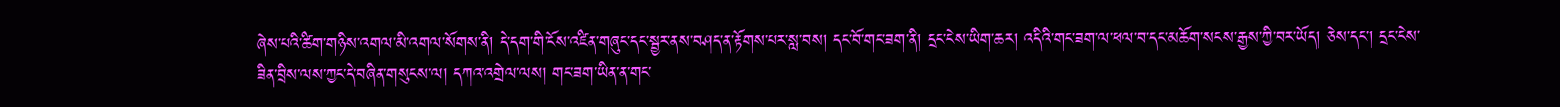ཞེས་པའི་ཚིག་གཉིས་འགལ་མི་འགལ་སོགས་ནི། དེ་དག་གི་ངོས་འཛིན་གཞུང་དང་སྦྱར་ནས་བཤད་ན་རྟོགས་པར་སླ་བས། དང་བོ་གང་ཟག་ནི། དྲང་ངེས་ཡིག་ཆར། འདིའི་གང་ཟག་ལ་ཕལ་བ་དང་མཆོག་སངས་རྒྱས་ཀྱི་བར་ཡོད། ཅེས་དང་། དྲང་ངེས་ཟིན་བྲིས་ལས་ཀྱང་དེ་བཞིན་གསུངས་ལ། དཀའ་འགྲེལ་ལས། གང་ཟག་ཡིན་ན་གང་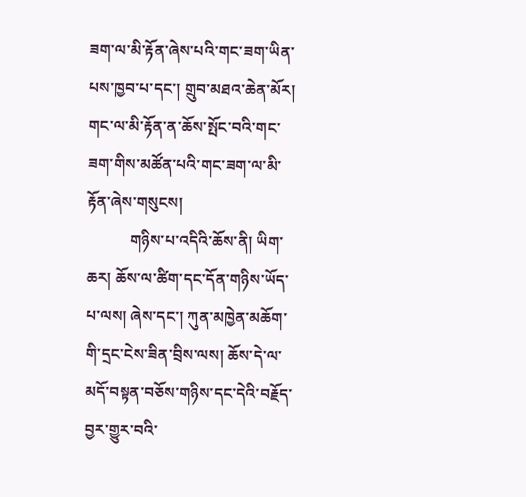ཟག་ལ་མི་རྟོན་ཞེས་པའི་གང་ཟག་ཡིན་པས་ཁྱབ་པ་དང་། གྲུབ་མཐའ་ཆེན་མོར། གང་ལ་མི་རྟོན་ན་ཆོས་སྤོང་བའི་གང་ཟག་གིས་མཚོན་པའི་གང་ཟག་ལ་མི་ རྟོན་ཞེས་གསུངས།
           གཉིས་པ་འདིའི་ཆོས་ནི། ཡིག་ཆར། ཆོས་ལ་ཚིག་དང་དོན་གཉིས་ཡོད་པ་ལས། ཞེས་དང་། ཀུན་མཁྱེན་མཆོག་གི་དྲང་ངེས་ཟིན་བྲིས་ལས། ཆོས་དེ་ལ་མདོ་བསྟན་བཅོས་གཉིས་དང་དེའི་བརྗོད་བྱར་གྱུར་བའི་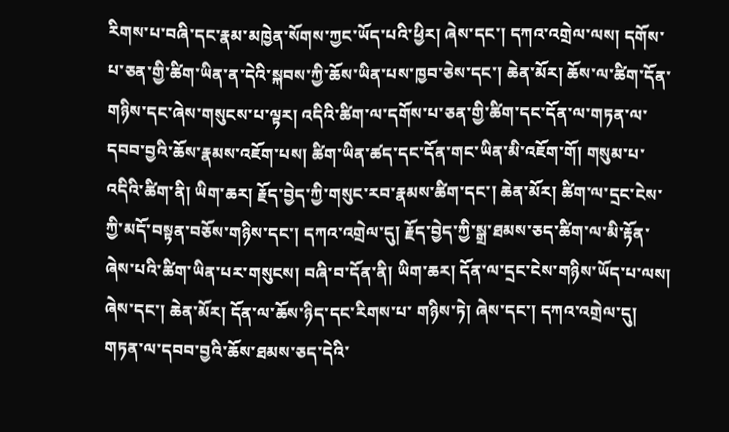རིགས་པ་བཞི་དང་རྣམ་མཁྱེན་སོགས་ཀྱང་ཡོད་པའི་ཕྱིར། ཞེས་དང་། དཀའ་འགྲེལ་ལས། དགོས་པ་ཅན་གྱི་ཚིག་ཡིན་ན་དེའི་སྐབས་ཀྱི་ཆོས་ཡིན་པས་ཁྱབ་ཅེས་དང་། ཆེན་མོར། ཆོས་ལ་ཚིག་དོན་གཉིས་དང་ཞེས་གསུངས་པ་ལྟར། འདིའི་ཚིག་ལ་དགོས་པ་ཅན་གྱི་ཚིག་དང་དོན་ལ་གཏན་ལ་དབབ་བྱའི་ཆོས་རྣམས་འཇོག་པས། ཚིག་ཡིན་ཚད་དང་དོན་གང་ཡིན་མི་འཇོག་གོ། གསུམ་པ་འདིའི་ཚིག་ནི། ཡིག་ཆར། རྗོད་བྱེད་ཀྱི་གསུང་རབ་རྣམས་ཚིག་དང་། ཆེན་མོར། ཚིག་ལ་དྲང་ངེས་ཀྱི་མདོ་བསྟན་བཅོས་གཉིས་དང་། དཀའ་འགྲེལ་དུ། རྗོད་བྱེད་ཀྱི་སྒྲ་ཐམས་ཅད་ཚིག་ལ་མི་རྟོན་ཞེས་པའི་ཚིག་ཡིན་པར་གསུངས། བཞི་བ་དོན་ནི། ཡིག་ཆར། དོན་ལ་དྲང་ངེས་གཉིས་ཡོད་པ་ལས། ཞེས་དང་། ཆེན་མོར། དོན་ལ་ཆོས་ཉིད་དང་རིགས་པ་ གཉིས་ཏེ། ཞེས་དང་། དཀའ་འགྲེལ་དུ། གཏན་ལ་དབབ་བྱའི་ཆོས་ཐམས་ཅད་དེའི་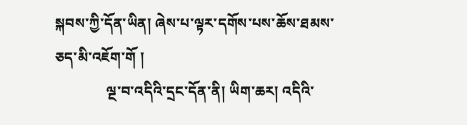སྐབས་ཀྱི་དོན་ཡིན། ཞེས་པ་ལྟར་དགོས་པས་ཆོས་ཐམས་ཅད་མི་འཇོག་གོ །
              ལྔ་བ་འདིའི་དྲང་དོན་ནི། ཡིག་ཆར། འདིའི་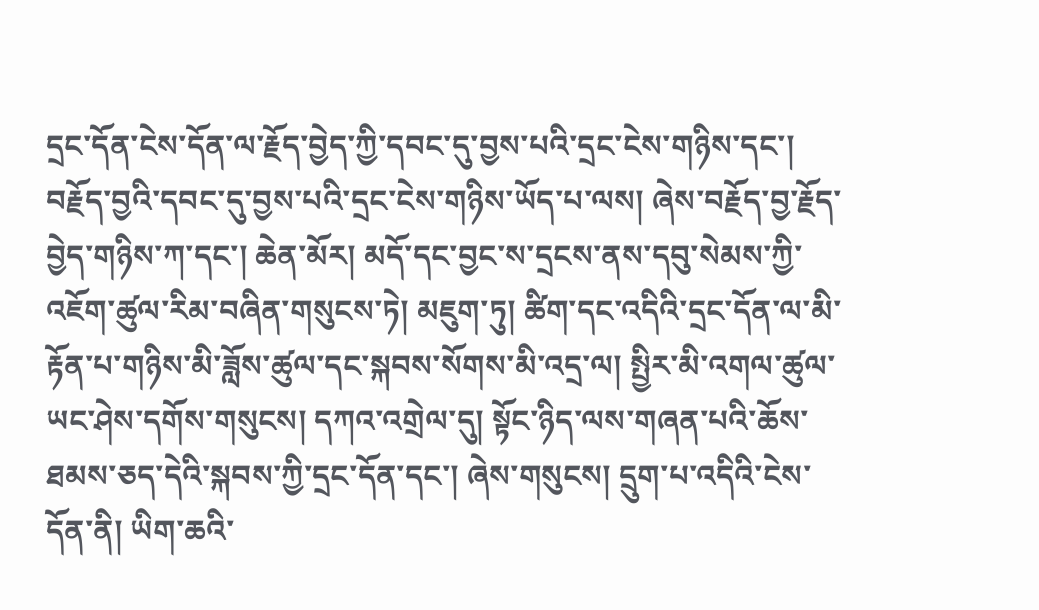དྲང་དོན་ངེས་དོན་ལ་རྗོད་བྱེད་ཀྱི་དབང་དུ་བྱས་པའི་དྲང་ངེས་གཉིས་དང་། བརྗོད་བྱའི་དབང་དུ་བྱས་པའི་དྲང་ངེས་གཉིས་ཡོད་པ་ལས། ཞེས་བརྗོད་བྱ་རྗོད་བྱེད་གཉིས་ཀ་དང་། ཆེན་མོར། མདོ་དང་བྱང་ས་དྲངས་ནས་དབུ་སེམས་ཀྱི་འཇོག་ཚུལ་རིམ་བཞིན་གསུངས་ཏེ། མཇུག་ཏུ། ཚིག་དང་འདིའི་དྲང་དོན་ལ་མི་རྟོན་པ་གཉིས་མི་ཟློས་ཚུལ་དང་སྐབས་སོགས་མི་འདྲ་ལ། སྤྱིར་མི་འགལ་ཚུལ་ཡང་ཤེས་དགོས་གསུངས། དཀའ་འགྲེལ་དུ། སྟོང་ཉིད་ལས་གཞན་པའི་ཆོས་ཐམས་ཅད་དེའི་སྐབས་ཀྱི་དྲང་དོན་དང་། ཞེས་གསུངས། དྲུག་པ་འདིའི་ངེས་དོན་ནི། ཡིག་ཆའི་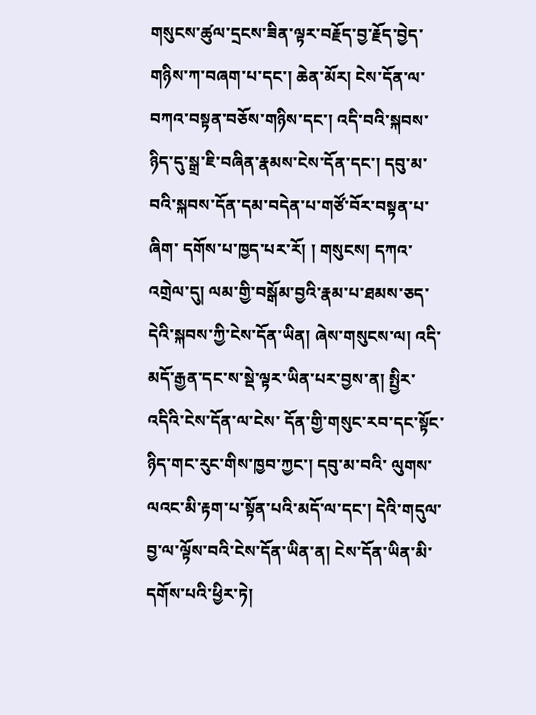གསུངས་ཚུལ་དྲངས་ཟིན་ལྟར་བརྗོད་བྱ་རྗོད་བྱེད་གཉིས་ཀ་བཞག་པ་དང་། ཆེན་མོར། ངེས་དོན་ལ་བཀའ་བསྟན་བཅོས་གཉིས་དང་། འདི་བའི་སྐབས་ཉིད་དུ་སྒྲ་ཇི་བཞིན་རྣམས་ངེས་དོན་དང་། དབུ་མ་བའི་སྐབས་དོན་དམ་བདེན་པ་གཙོ་བོར་བསྟན་པ་ཞིག་ དགོས་པ་ཁྱད་པར་རོ། ། གསུངས། དཀའ་འགྲེལ་དུ། ལམ་གྱི་བསྒོམ་བྱའི་རྣམ་པ་ཐམས་ཅད་དེའི་སྐབས་ཀྱི་ངེས་དོན་ཡིན། ཞེས་གསུངས་ལ། འདི་མདོ་རྒྱན་དང་ས་སྡེ་ལྟར་ཡིན་པར་བྱས་ན། སྤྱིར་འདིའི་ངེས་དོན་ལ་ངེས་ དོན་གྱི་གསུང་རབ་དང་སྟོང་ཉིད་གང་རུང་གིས་ཁྱབ་ཀྱང་། དབུ་མ་བའི་ ལུགས་ལའང་མི་རྟག་པ་སྟོན་པའི་མདོ་ལ་དང་། དེའི་གདུལ་བྱ་ལ་ལྟོས་བའི་ངེས་དོན་ཡིན་ན། ངེས་དོན་ཡིན་མི་དགོས་པའི་ཕྱིར་ཏེ།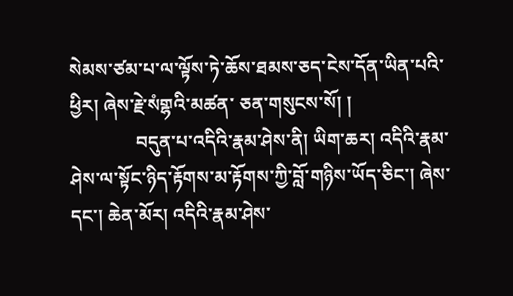སེམས་ཙམ་པ་ལ་ལྟོས་ཏེ་ཆོས་ཐམས་ཅད་ངེས་དོན་ཡིན་པའི་ཕྱིར། ཞེས་རྗེ་སཾགྷའི་མཚན་ ཅན་གསུངས་སོ། །
              བདུན་པ་འདིའི་རྣམ་ཤེས་ནི། ཡིག་ཆར། འདིའི་རྣམ་ཤེས་ལ་སྟོང་ཉིད་རྟོགས་མ་རྟོགས་ཀྱི་བློ་གཉིས་ཡོད་ཅིང་། ཞེས་དང་། ཆེན་མོར། འདིའི་རྣམ་ཤེས་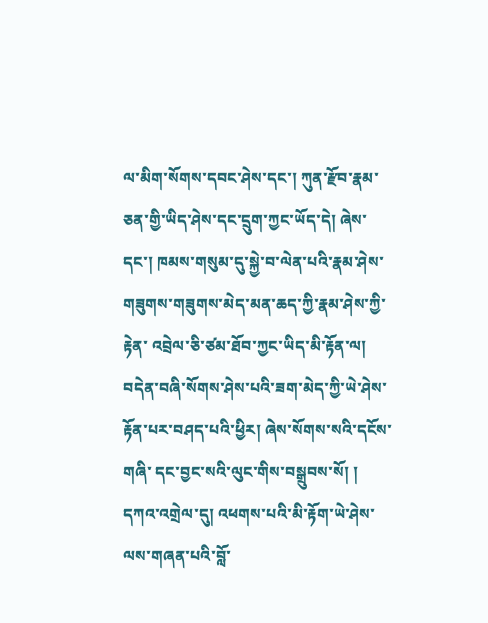ལ་མིག་སོགས་དབང་ཤེས་དང་། ཀུན་རྫོབ་རྣམ་ ཅན་གྱི་ཡིད་ཤེས་དང་དྲུག་ཀྱང་ཡོད་དེ། ཞེས་དང་། ཁམས་གསུམ་དུ་སྐྱེ་བ་ལེན་པའི་རྣམ་ཤེས་གཟུགས་གཟུགས་མེད་མན་ཆད་ཀྱི་རྣམ་ཤེས་ཀྱི་རྟེན་ འབྲེལ་ཅི་ཙམ་ཐོབ་ཀྱང་ཡིད་མི་རྟོན་ལ། བདེན་བཞི་སོགས་ཤེས་པའི་ཟག་མེད་ཀྱི་ཡེ་ཤེས་རྟོན་པར་བཤད་པའི་ཕྱིར། ཞེས་སོགས་སའི་དངོས་གཞི་ དང་བྱང་སའི་ལུང་གིས་བསྒྲུབས་སོ། ། དཀའ་འགྲེལ་དུ། འཕགས་པའི་མི་རྟོག་ཡེ་ཤེས་ལས་གཞན་པའི་བློ་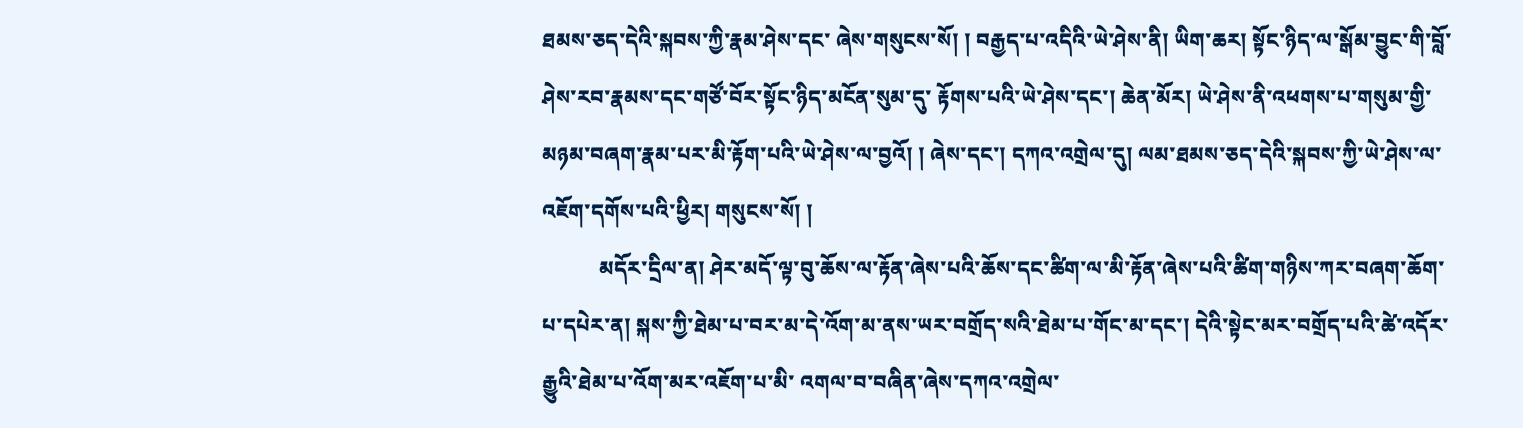ཐམས་ཅད་དེའི་སྐབས་ཀྱི་རྣམ་ཤེས་དང་ ཞེས་གསུངས་སོ། ། བརྒྱད་པ་འདིའི་ཡེ་ཤེས་ནི། ཡིག་ཆར། སྟོང་ཉིད་ལ་སྒོམ་བྱུང་གི་བློ་ཤེས་རབ་རྣམས་དང་གཙོ་བོར་སྟོང་ཉིད་མངོན་སུམ་དུ་ རྟོགས་པའི་ཡེ་ཤེས་དང་། ཆེན་མོར། ཡེ་ཤེས་ནི་འཕགས་པ་གསུམ་གྱི་ མཉམ་བཞག་རྣམ་པར་མི་རྟོག་པའི་ཡེ་ཤེས་ལ་བྱའོ། ། ཞེས་དང་། དཀའ་འགྲེལ་དུ། ལམ་ཐམས་ཅད་དེའི་སྐབས་ཀྱི་ཡེ་ཤེས་ལ་འཇོག་དགོས་པའི་ཕྱིར། གསུངས་སོ། །
           མདོར་དྲིལ་ན། ཤེར་མདོ་ལྟ་བུ་ཆོས་ལ་རྟོན་ཞེས་པའི་ཆོས་དང་ཚིག་ལ་མི་རྟོན་ཞེས་པའི་ཚིག་གཉིས་ཀར་བཞག་ཆོག་པ་དཔེར་ན། སྐས་ཀྱི་ཐེམ་པ་བར་མ་དེ་འོག་མ་ནས་ཡར་བགྲོད་སའི་ཐེམ་པ་གོང་མ་དང་། དེའི་སྟེང་མར་བགྲོད་པའི་ཚེ་འདོར་རྒྱུའི་ཐེམ་པ་འོག་མར་འཇོག་པ་མི་ འགལ་བ་བཞིན་ཞེས་དཀའ་འགྲེལ་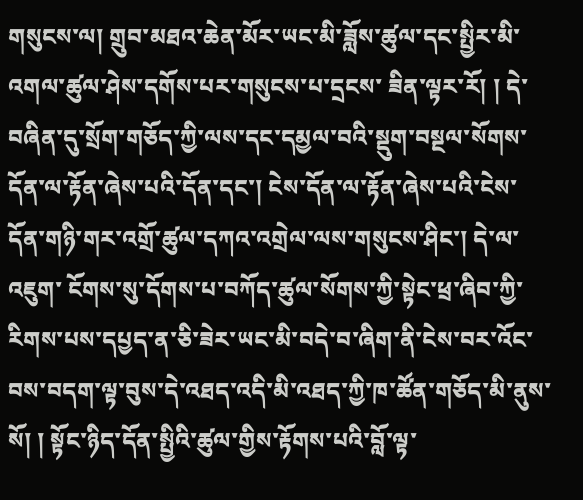གསུངས་ལ། གྲུབ་མཐའ་ཆེན་མོར་ཡང་མི་ཟློས་ཚུལ་དང་སྤྱིར་མི་འགལ་ཚུལ་ཤེས་དགོས་པར་གསུངས་པ་དྲངས་ ཟིན་ལྟར་རོ། ། དེ་བཞིན་དུ་སྲོག་གཅོད་ཀྱི་ལས་དང་དམྱལ་བའི་སྡུག་བསྔལ་སོགས་དོན་ལ་རྟོན་ཞེས་པའི་དོན་དང་། ངེས་དོན་ལ་རྟོན་ཞེས་པའི་ངེས་དོན་གཉི་གར་འགྲོ་ཚུལ་དཀའ་འགྲེལ་ལས་གསུངས་ཤིང་། དེ་ལ་འཇུག་ ངོགས་སུ་དོགས་པ་བཀོད་ཚུལ་སོགས་ཀྱི་སྟེང་ཕྲ་ཞིབ་ཀྱི་རིགས་པས་དཔྱད་ན་ཅི་ཟེར་ཡང་མི་བདེ་བ་ཞིག་ནི་ངེས་བར་འོང་བས་བདག་ལྟ་བུས་དེ་འཐད་འདི་མི་འཐད་ཀྱི་ཁ་ཚོན་གཅོད་མི་ནུས་སོ། ། སྟོང་ཉིད་དོན་སྤྱིའི་ཚུལ་གྱིས་རྟོགས་པའི་བློ་ལྟ་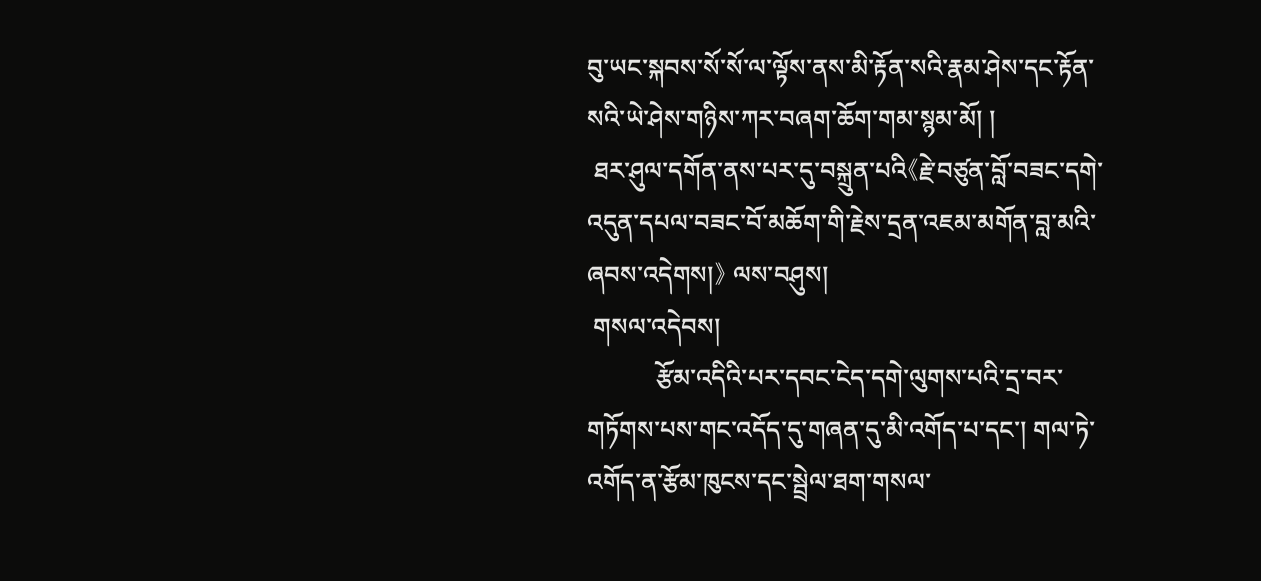བུ་ཡང་སྐབས་སོ་སོ་ལ་ལྟོས་ནས་མི་རྟོན་སའི་རྣམ་ཤེས་དང་རྟོན་སའི་ཡེ་ཤེས་གཉིས་ཀར་བཞག་ཆོག་གམ་སྙམ་མོ། །
 ཐར་ཤུལ་དགོན་ནས་པར་དུ་བསྐྲུན་པའི《རྗེ་བཙུན་བློ་བཟང་དགེ་འདུན་དཔལ་བཟང་བོ་མཆོག་གི་རྗེས་དྲན་འཇམ་མགོན་བླ་མའི་ཞབས་འདེགས།》 ལས་བཤུས།
 གསལ་འདེབས།
           རྩོམ་འདིའི་པར་དབང་ངེད་དགེ་ལུགས་པའི་དྲ་བར་གཏོགས་པས་གང་འདོད་དུ་གཞན་དུ་མི་འགོད་པ་དང་། གལ་ཏེ་འགོད་ན་རྩོམ་ཁུངས་དང་སྦྲེལ་ཐག་གསལ་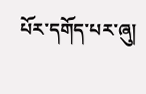པོར་དགོད་པར་ཞུ།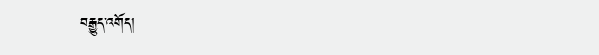བརྒྱུད་འགོད།